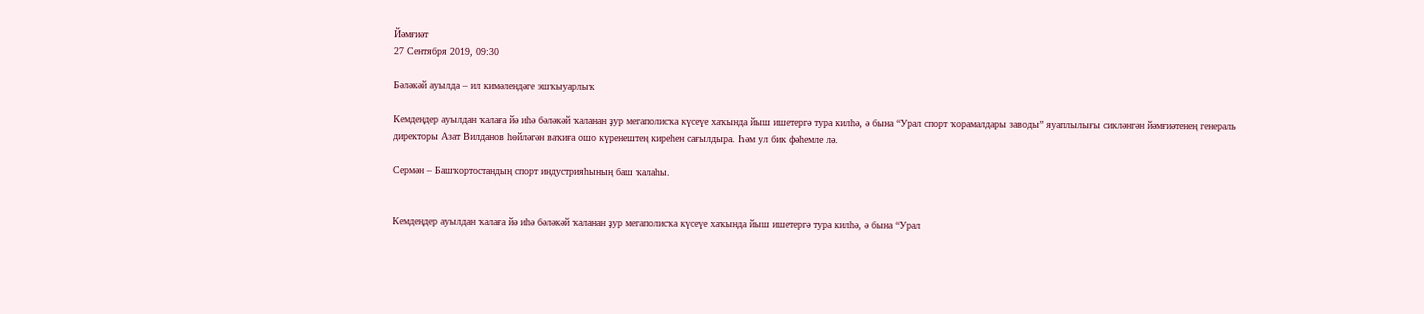Йәмғиәт
27 Сентября 2019, 09:30

Бәләкәй ауылда – ил кимәлендәге эшҡыуарлыҡ

Кемдеңдер ауылдан ҡалаға йә иһә бәләкәй ҡаланан ҙур мегаполисҡа күсеүе хаҡында йыш ишетергә тура килһә, ә бына “Урал спорт ҡорамалдары заводы” яуаплылығы сикләнгән йәмғиәтенең генераль директоры Азат Вилданов һөйләгән ваҡиға ошо күренештең киреһен сағылдыра. Һәм ул бик фәһемле лә.

Сермән – Башҡортостандың спорт индустрияһының баш ҡалаһы.


Кемдеңдер ауылдан ҡалаға йә иһә бәләкәй ҡаланан ҙур мегаполисҡа күсеүе хаҡында йыш ишетергә тура килһә, ә бына “Урал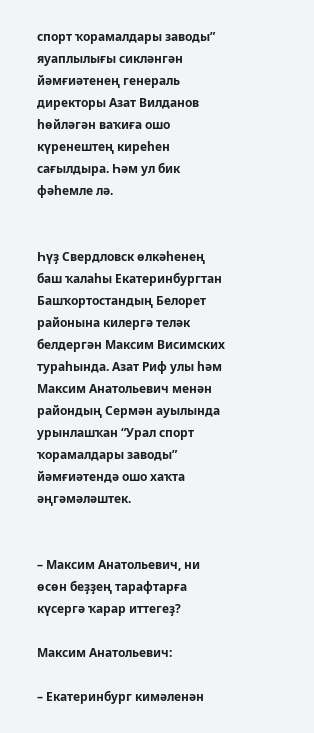спорт ҡорамалдары заводы” яуаплылығы сикләнгән йәмғиәтенең генераль директоры Азат Вилданов һөйләгән ваҡиға ошо күренештең киреһен сағылдыра. Һәм ул бик фәһемле лә.


Һүҙ Свердловск өлкәһенең баш ҡалаһы Екатеринбургтан Башҡортостандың Белорет районына килергә теләк белдергән Максим Висимских тураһында. Азат Риф улы һәм Максим Анатольевич менән райондың Сермән ауылында урынлашҡан “Урал спорт ҡорамалдары заводы” йәмғиәтендә ошо хаҡта әңгәмәләштек.


– Максим Анатольевич, ни өсөн беҙҙең тарафтарға күсергә ҡарар иттегеҙ?

Максим Анатольевич:

– Екатеринбург кимәленән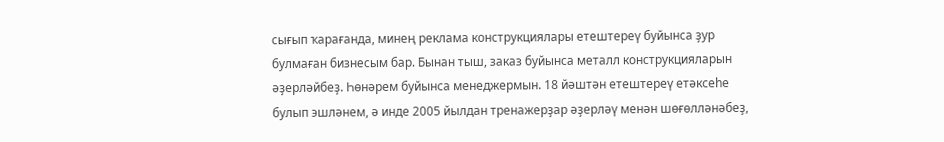сығып ҡарағанда, минең реклама конструкциялары етештереү буйынса ҙур булмаған бизнесым бар. Бынан тыш, заказ буйынса металл конструкцияларын әҙерләйбеҙ. Һөнәрем буйынса менеджермын. 18 йәштән етештереү етәксеһе булып эшләнем, ә инде 2005 йылдан тренажерҙар әҙерләү менән шөғөлләнәбеҙ,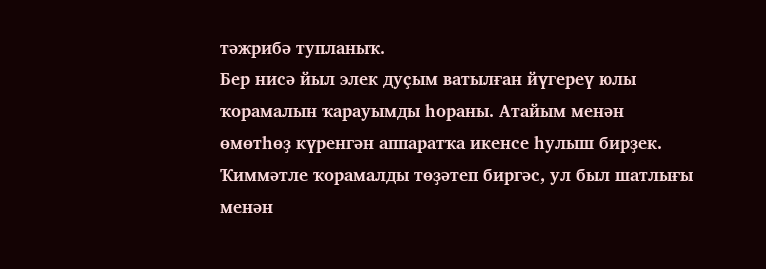тәжрибә тупланыҡ.
Бер нисә йыл элек дуҫым ватылған йүгереү юлы ҡорамалын ҡарауымды һораны. Атайым менән өмөтһөҙ күренгән аппаратҡа икенсе һулыш бирҙек. Ҡиммәтле ҡорамалды төҙәтеп биргәс, ул был шатлығы менән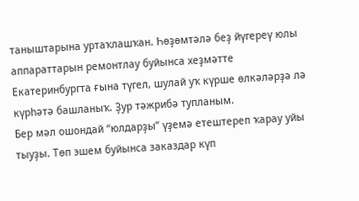таныштарына уртаҡлашҡан. Һөҙөмтәлә беҙ йүгереү юлы аппараттарын ремонтлау буйынса хеҙмәтте Екатеринбургта ғына түгел, шулай уҡ күрше өлкәләрҙә лә күрһәтә башланыҡ. Ҙур тәжрибә тупланым.
Бер мәл ошондай “юлдарҙы” үҙемә етештереп ҡарау уйы тыуҙы. Төп эшем буйынса заказдар күп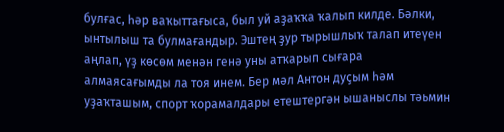булғас, һәр ваҡыттағыса, был уй аҙаҡҡа ҡалып килде. Бәлки, ынтылыш та булмағандыр. Эштең ҙур тырышлыҡ талап итеүен аңлап, үҙ көсөм менән генә уны атҡарып сығара алмаясағымды ла тоя инем. Бер мәл Антон дуҫым һәм уҙаҡташым, спорт ҡорамалдары етештергән ышаныслы тәьмин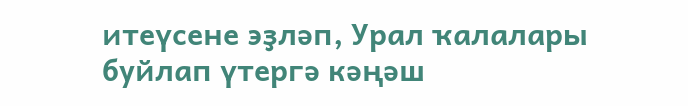итеүсене эҙләп, Урал ҡалалары буйлап үтергә кәңәш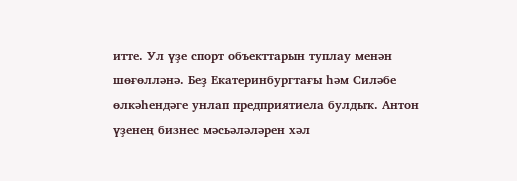итте. Ул үҙе спорт объекттарын туплау менән шөғөлләнә. Беҙ Екатеринбургтағы һәм Силәбе өлкәһендәге унлап предприятиела булдыҡ. Антон үҙенең бизнес мәсьәләләрен хәл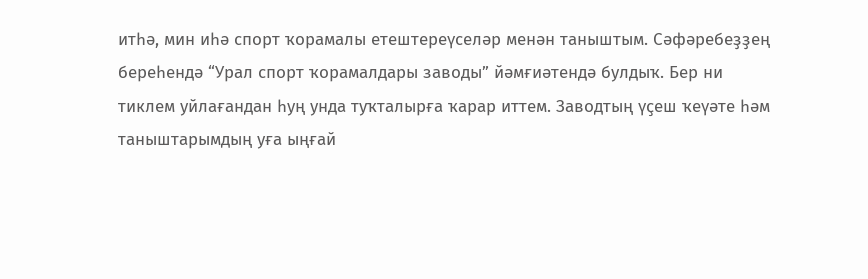итһә, мин иһә спорт ҡорамалы етештереүселәр менән таныштым. Сәфәребеҙҙең береһендә “Урал спорт ҡорамалдары заводы” йәмғиәтендә булдыҡ. Бер ни тиклем уйлағандан һуң унда туҡталырға ҡарар иттем. Заводтың үҫеш ҡеүәте һәм таныштарымдың уға ыңғай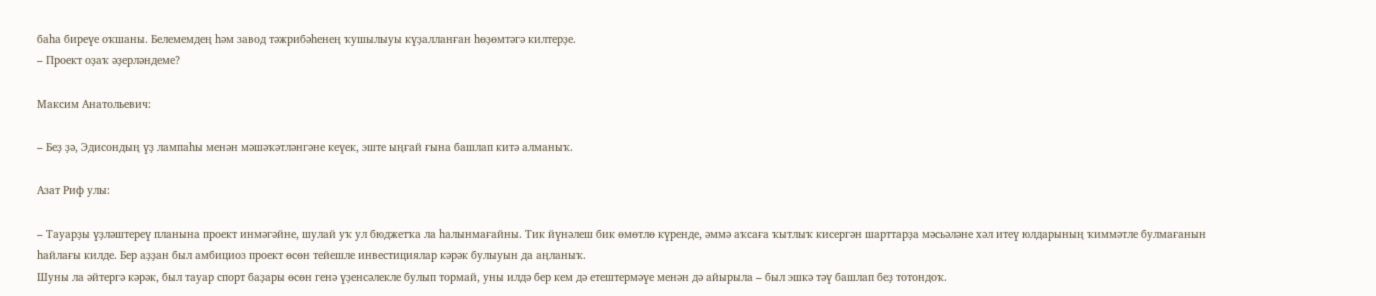баһа биреүе оҡшаны. Белемемдең һәм завод тәжрибәһенең ҡушылыуы күҙалланған һөҙөмтәгә килтерҙе.
– Проект оҙаҡ әҙерләндеме?

Максим Анатольевич:

– Беҙ ҙә, Эдисондың үҙ лампаһы менән мәшәҡәтләнгәне кеүек, эште ыңғай ғына башлап китә алманыҡ.

Азат Риф улы:

– Тауарҙы үҙләштереү планына проект инмәгәйне, шулай уҡ ул бюджетҡа ла һалынмағайны. Тик йүнәлеш бик өмөтлө күренде, әммә аҡсаға ҡытлыҡ кисергән шарттарҙа мәсьәләне хәл итеү юлдарының ҡиммәтле булмағанын һайлағы килде. Бер аҙҙан был амбициоз проект өсөн тейешле инвестициялар кәрәк булыуын да аңланыҡ.
Шуны ла әйтергә кәрәк, был тауар спорт баҙары өсөн генә үҙенсәлекле булып тормай, уны илдә бер кем дә етештермәүе менән дә айырыла – был эшкә тәү башлап беҙ тотондоҡ.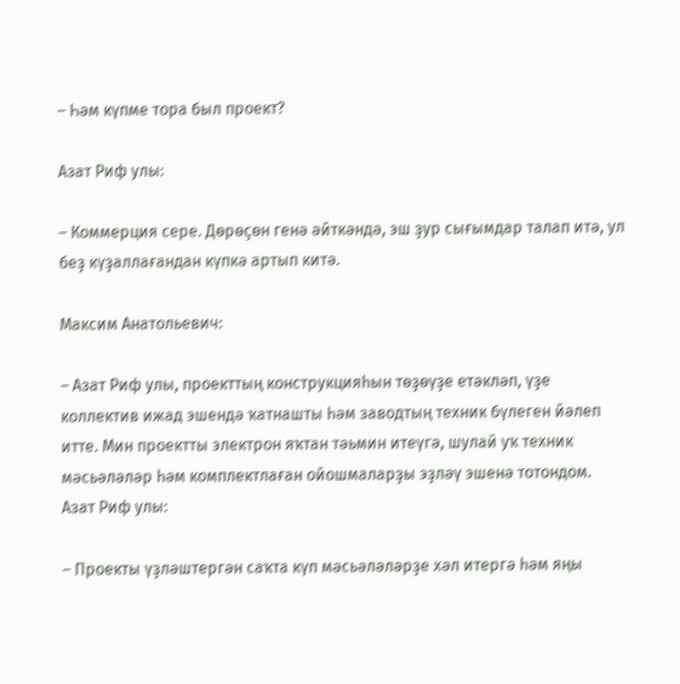– Һәм күпме тора был проект?

Азат Риф улы:

– Коммерция сере. Дөрөҫөн генә әйткәндә, эш ҙур сығымдар талап итә, ул беҙ күҙаллағандан күпкә артып китә.

Максим Анатольевич:

– Азат Риф улы, проекттың конструкцияһын төҙөүҙе етәкләп, үҙе коллектив ижад эшендә ҡатнашты һәм заводтың техник бүлеген йәлеп итте. Мин проектты электрон яҡтан тәьмин итеүгә, шулай уҡ техник мәсьәләләр һәм комплектлаған ойошмаларҙы эҙләү эшенә тотондом.
Азат Риф улы:

– Проекты үҙләштергән саҡта күп мәсьәләләрҙе хәл итергә һәм яңы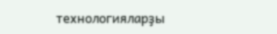технологияларҙы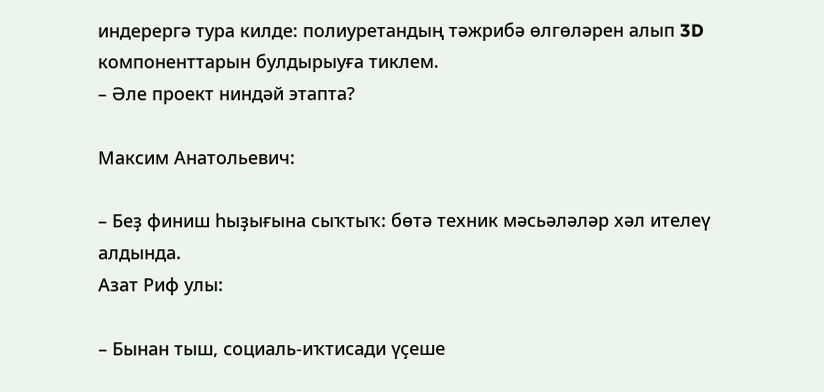индерергә тура килде: полиуретандың тәжрибә өлгөләрен алып 3D компоненттарын булдырыуға тиклем.
– Әле проект ниндәй этапта?

Максим Анатольевич:

– Беҙ финиш һыҙығына сыҡтыҡ: бөтә техник мәсьәләләр хәл ителеү алдында.
Азат Риф улы:

– Бынан тыш, социаль-иҡтисади үҫеше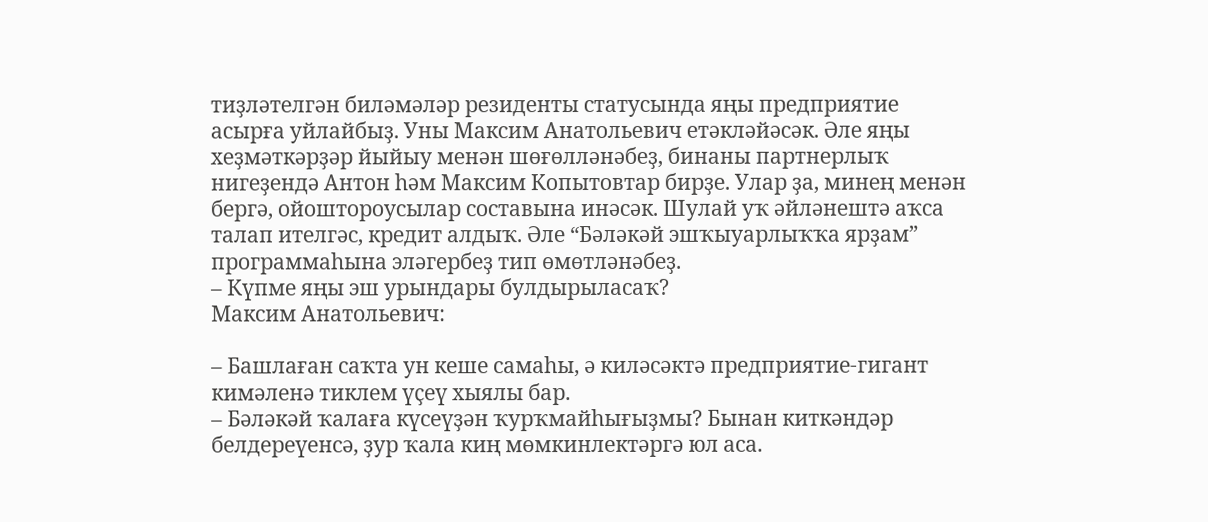тиҙләтелгән биләмәләр резиденты статусында яңы предприятие асырға уйлайбыҙ. Уны Максим Анатольевич етәкләйәсәк. Әле яңы хеҙмәткәрҙәр йыйыу менән шөғөлләнәбеҙ, бинаны партнерлыҡ нигеҙендә Антон һәм Максим Копытовтар бирҙе. Улар ҙа, минең менән бергә, ойоштороусылар составына инәсәк. Шулай уҡ әйләнештә аҡса талап ителгәс, кредит алдыҡ. Әле “Бәләкәй эшҡыуарлыҡҡа ярҙам” программаһына эләгербеҙ тип өмөтләнәбеҙ.
– Күпме яңы эш урындары булдырыласаҡ?
Максим Анатольевич:

– Башлаған саҡта ун кеше самаһы, ә киләсәктә предприятие-гигант кимәленә тиклем үҫеү хыялы бар.
– Бәләкәй ҡалаға күсеүҙән ҡурҡмайһығыҙмы? Бынан киткәндәр белдереүенсә, ҙур ҡала киң мөмкинлектәргә юл аса.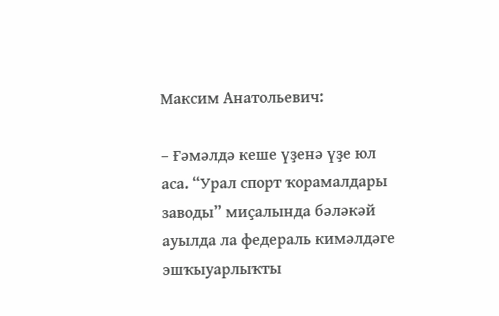Максим Анатольевич:

– Ғәмәлдә кеше үҙенә үҙе юл аса. “Урал спорт ҡорамалдары заводы” миҫалында бәләкәй ауылда ла федераль кимәлдәге эшҡыуарлыҡты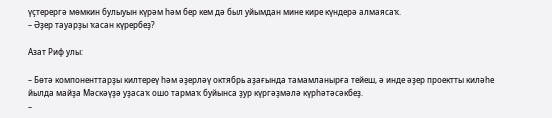үҫтерергә мөмкин булыуын күрәм һәм бер кем дә был уйымдан мине кире күндерә алмаясаҡ.
– Әҙер тауарҙы ҡасан күрербеҙ?

Азат Риф улы:

– Бөтә компоненттарҙы килтереү һәм әҙерләү октябрь аҙағында тамамланырға тейеш, ә инде әҙер проектты киләһе йылда майҙа Мәскәүҙә уҙасаҡ ошо тармаҡ буйынса ҙур күргәҙмәлә күрһәтәсәкбеҙ.
–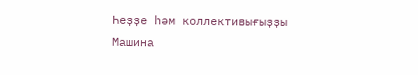Һеҙҙе һәм коллективығыҙҙы Машина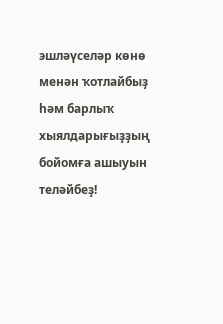эшләүселәр көнө менән ҡотлайбыҙ һәм барлыҡ хыялдарығыҙҙың бойомға ашыуын теләйбеҙ!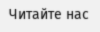Читайте нас